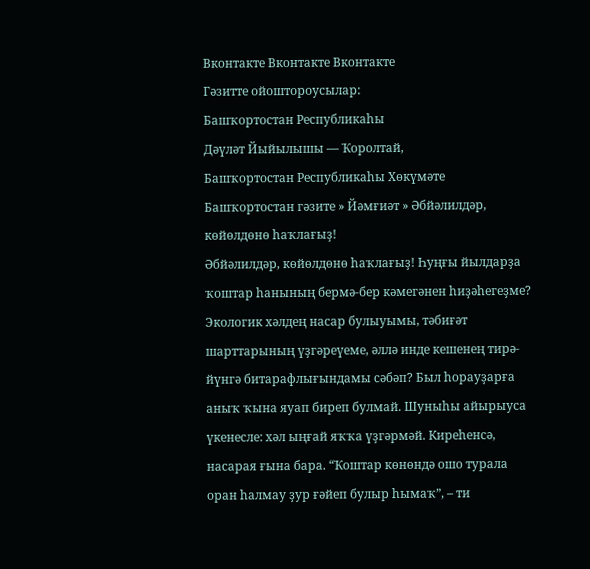Вконтакте Вконтакте Вконтакте
Гәзитте ойоштороусылар:
Башҡортостан Республикаһы
Дәүләт Йыйылышы — Ҡоролтай,
Башҡортостан Республикаһы Хөкүмәте
Башҡортостан гәзите » Йәмғиәт » Әбйәлилдәр, көйөлдөнө һаҡлағыҙ!
Әбйәлилдәр, көйөлдөнө һаҡлағыҙ! Һуңғы йылдарҙа ҡоштар һанының бермә-бер кәмегәнен һиҙәһегеҙме? Экологик хәлдең насар булыуымы, тәбиғәт шарттарының үҙгәреүеме, әллә инде кешенең тирә-йүнгә битарафлығындамы сәбәп? Был һорауҙарға аныҡ ҡына яуап биреп булмай. Шуныһы айырыуса үкенесле: хәл ыңғай яҡҡа үҙгәрмәй. Киреһенсә, насарая ғына бара. “Ҡоштар көнөндә ошо турала оран һалмау ҙур ғәйеп булыр һымаҡ”, – ти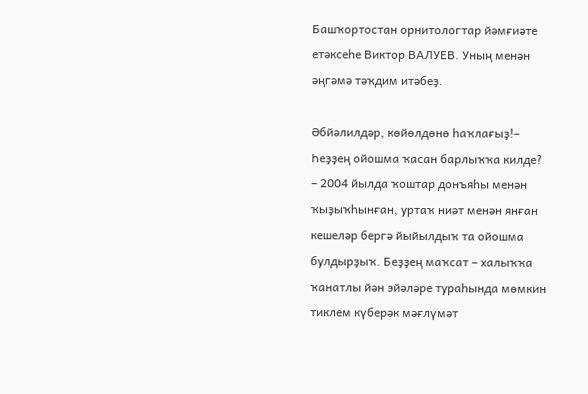Башҡортостан орнитологтар йәмғиәте етәксеһе Виктор ВАЛУЕВ. Уның менән әңгәмә тәҡдим итәбеҙ.

Әбйәлилдәр, көйөлдөнө һаҡлағыҙ!– Һеҙҙең ойошма ҡасан барлыҡҡа килде?
– 2004 йылда ҡоштар донъяһы менән ҡыҙыҡһынған, уртаҡ ниәт менән янған кешеләр бергә йыйылдыҡ та ойошма булдырҙыҡ. Беҙҙең маҡсат – халыҡҡа ҡанатлы йән эйәләре тураһында мөмкин тиклем күберәк мәғлүмәт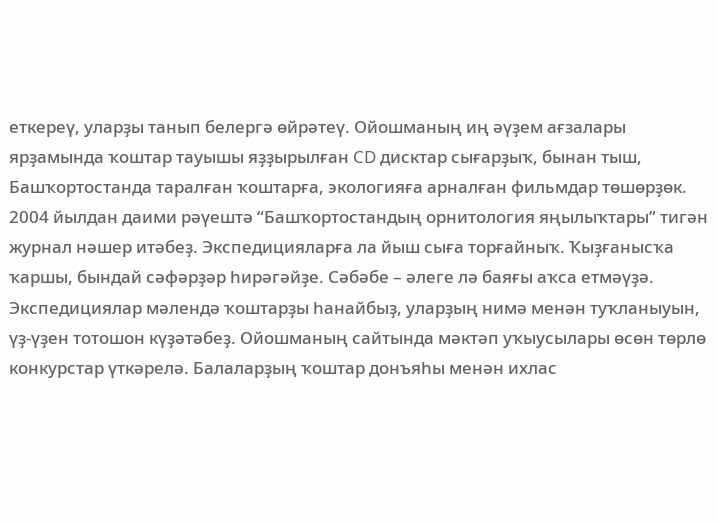еткереү, уларҙы танып белергә өйрәтеү. Ойошманың иң әүҙем ағзалары ярҙамында ҡоштар тауышы яҙҙырылған CD дисктар сығарҙыҡ, бынан тыш, Башҡортостанда таралған ҡоштарға, экологияға арналған фильмдар төшөрҙөк. 2004 йылдан даими рәүештә “Башҡортостандың орнитология яңылыҡтары” тигән журнал нәшер итәбеҙ. Экспедицияларға ла йыш сыға торғайныҡ. Ҡыҙғанысҡа ҡаршы, бындай сәфәрҙәр һирәгәйҙе. Сәбәбе – әлеге лә баяғы аҡса етмәүҙә. Экспедициялар мәлендә ҡоштарҙы һанайбыҙ, уларҙың нимә менән туҡланыуын, үҙ-үҙен тотошон күҙәтәбеҙ. Ойошманың сайтында мәктәп уҡыусылары өсөн төрлө конкурстар үткәрелә. Балаларҙың ҡоштар донъяһы менән ихлас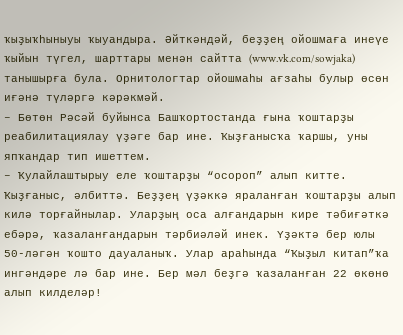ҡыҙыҡһыныуы ҡыуандыра. Әйткәндәй, беҙҙең ойошмаға инеүе ҡыйын түгел, шарттары менән сайтта (www.vk.com/sowjaka) танышырға була. Орнитологтар ойошмаһы ағзаһы булыр өсөн иғәнә түләргә кәрәкмәй.
– Бөтөн Рәсәй буйынса Башҡортостанда ғына ҡоштарҙы реабилитациялау үҙәге бар ине. Ҡыҙғанысҡа ҡаршы, уны япҡандар тип ишеттем.
– Ҡулайлаштырыу еле ҡоштарҙы “осороп” алып китте. Ҡыҙғаныс, әлбиттә. Беҙҙең үҙәккә яраланған ҡоштарҙы алып килә торғайнылар. Уларҙың оса алғандарын кире тәбиғәткә ебәрә, ҡазаланғандарын тәрбиәләй инек. Үҙәктә бер юлы 50-ләгән ҡошто дауаланыҡ. Улар араһында “Ҡыҙыл китап”ҡа ингәндәре лә бар ине. Бер мәл беҙгә ҡазаланған 22 өкөнө алып килделәр!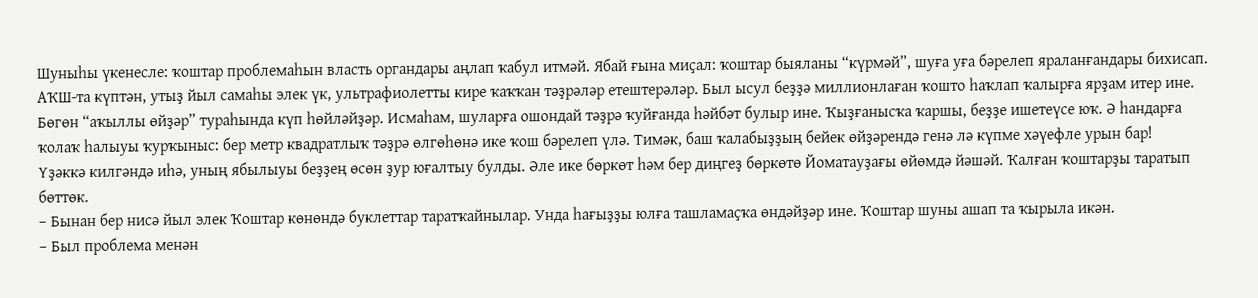Шуныһы үкенесле: ҡоштар проблемаһын власть органдары аңлап ҡабул итмәй. Ябай ғына миҫал: ҡоштар быяланы “күрмәй”, шуға уға бәрелеп яраланғандары бихисап. АҠШ-та күптән, утыҙ йыл самаһы элек үк, ультрафиолетты кире ҡаҡҡан тәҙрәләр етештерәләр. Был ысул беҙҙә миллионлаған ҡошто һаҡлап ҡалырға ярҙам итер ине. Бөгөн “аҡыллы өйҙәр” тураһында күп һөйләйҙәр. Исмаһам, шуларға ошондай тәҙрә ҡуйғанда һәйбәт булыр ине. Ҡыҙғанысҡа ҡаршы, беҙҙе ишетеүсе юҡ. Ә һандарға ҡолаҡ һалыуы ҡурҡыныс: бер метр квадратлыҡ тәҙрә өлгөһөнә ике ҡош бәрелеп үлә. Тимәк, баш ҡалабыҙҙың бейек өйҙәрендә генә лә күпме хәүефле урын бар!
Үҙәккә килгәндә иһә, уның ябылыуы беҙҙең өсөн ҙур юғалтыу булды. Әле ике бөркөт һәм бер диңгеҙ бөркөтө Йоматауҙағы өйөмдә йәшәй. Ҡалған ҡоштарҙы таратып бөттөк.
– Бынан бер нисә йыл элек Ҡоштар көнөндә буклеттар таратҡайнылар. Унда һағыҙҙы юлға ташламаҫҡа өндәйҙәр ине. Ҡоштар шуны ашап та ҡырыла икән.
– Был проблема менән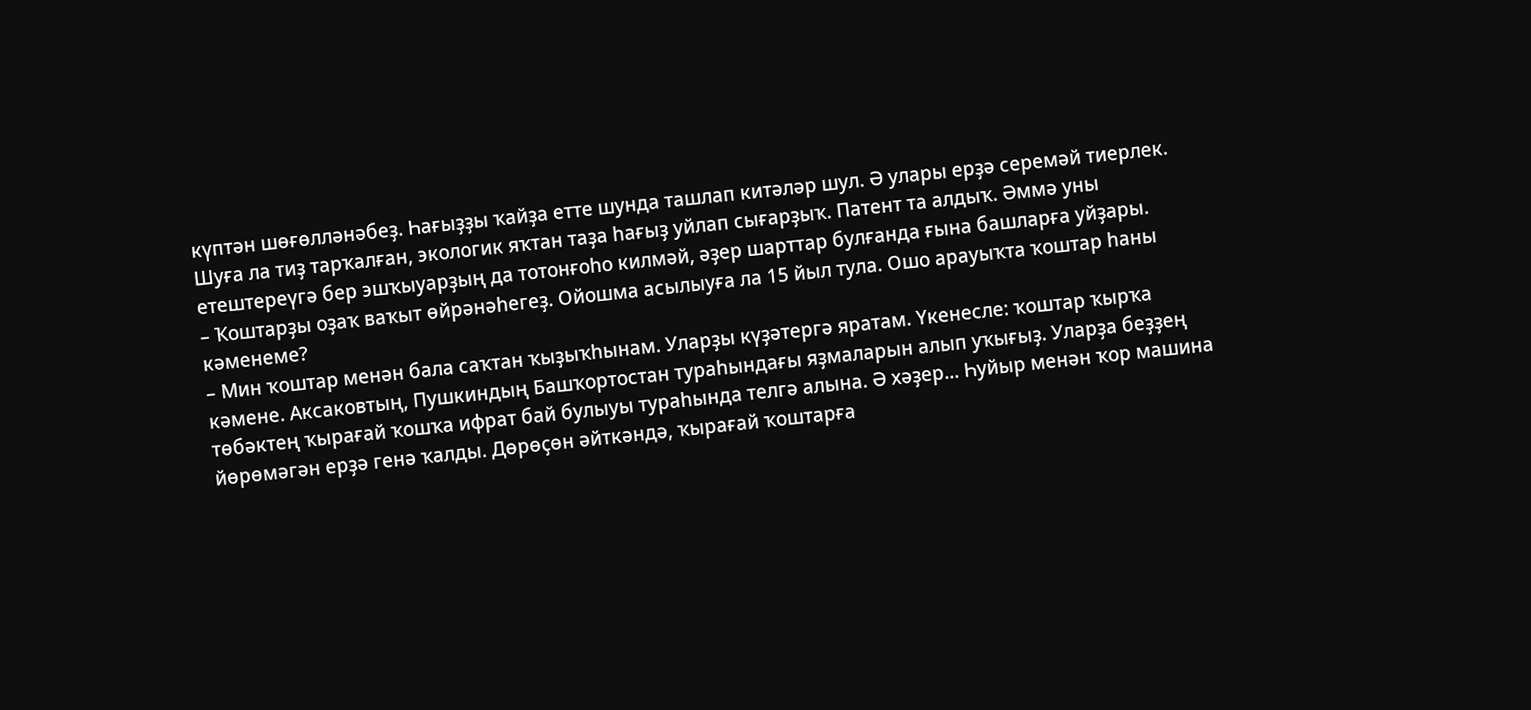күптән шөғөлләнәбеҙ. Һағыҙҙы ҡайҙа етте шунда ташлап китәләр шул. Ә улары ерҙә серемәй тиерлек. Шуға ла тиҙ тарҡалған, экологик яҡтан таҙа һағыҙ уйлап сығарҙыҡ. Патент та алдыҡ. Әммә уны етештереүгә бер эшҡыуарҙың да тотонғоһо килмәй, әҙер шарттар булғанда ғына башларға уйҙары.
– Ҡоштарҙы оҙаҡ ваҡыт өйрәнәһегеҙ. Ойошма асылыуға ла 15 йыл тула. Ошо арауыҡта ҡоштар һаны кәменеме?
– Мин ҡоштар менән бала саҡтан ҡыҙыҡһынам. Уларҙы күҙәтергә яратам. Үкенесле: ҡоштар ҡырҡа кәмене. Аксаковтың, Пушкиндың Башҡортостан тураһындағы яҙмаларын алып уҡығыҙ. Уларҙа беҙҙең төбәктең ҡырағай ҡошҡа ифрат бай булыуы тураһында телгә алына. Ә хәҙер... Һуйыр менән ҡор машина йөрөмәгән ерҙә генә ҡалды. Дөрөҫөн әйткәндә, ҡырағай ҡоштарға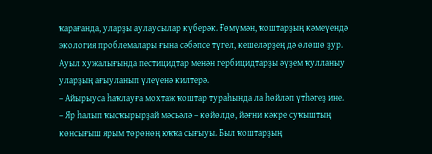ҡарағанда, уларҙы аулаусылар күберәк. Ғөмүмән, ҡоштарҙың кәмеүендә экология проблемалары ғына сәбәпсе түгел, кешеләрҙең дә өлөшө ҙур. Ауыл хужалығында пестицидтар менән гербицидтарҙы әүҙем ҡулланыу уларҙың ағыуланып үлеүенә килтерә.
– Айырыуса һаҡлауға мохтаж ҡоштар тураһында ла һөйләп үтһәгеҙ ине.
– Яр һалып ҡысҡырырҙай мәсьәлә – көйөлдө, йәғни кәкре суҡыштың көнсығыш ярым төрөнөң юҡҡа сығыуы. Был ҡоштарҙың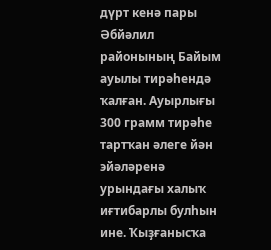дүрт кенә пары Әбйәлил районының Байым ауылы тирәһендә ҡалған. Ауырлығы 300 грамм тирәһе тартҡан әлеге йән эйәләренә урындағы халыҡ иғтибарлы булһын ине. Ҡыҙғанысҡа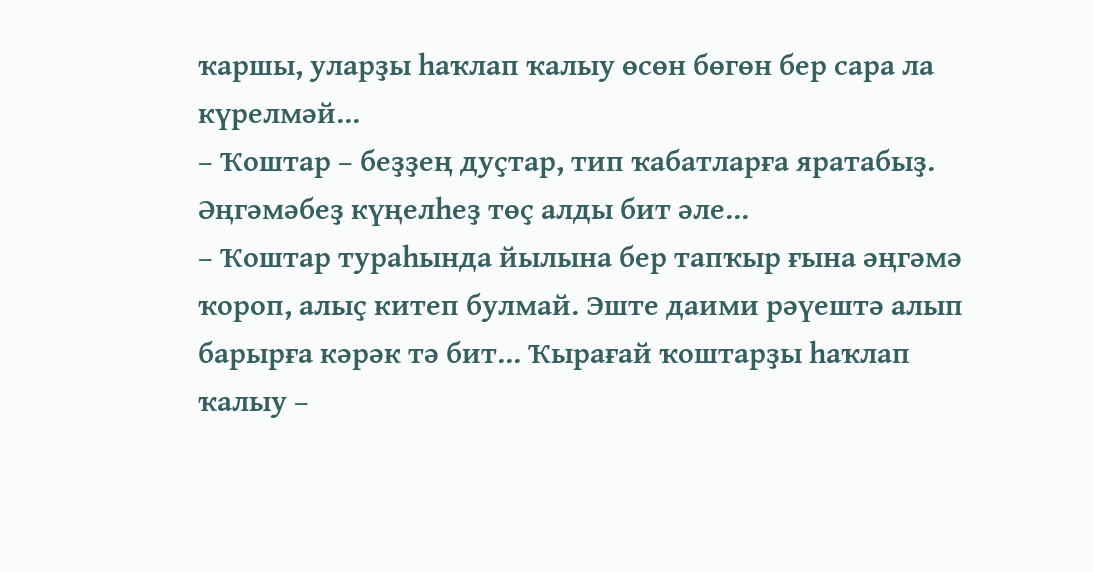ҡаршы, уларҙы һаҡлап ҡалыу өсөн бөгөн бер сара ла күрелмәй...
– Ҡоштар – беҙҙең дуҫтар, тип ҡабатларға яратабыҙ. Әңгәмәбеҙ күңелһеҙ төҫ алды бит әле...
– Ҡоштар тураһында йылына бер тапҡыр ғына әңгәмә ҡороп, алыҫ китеп булмай. Эште даими рәүештә алып барырға кәрәк тә бит... Ҡырағай ҡоштарҙы һаҡлап ҡалыу –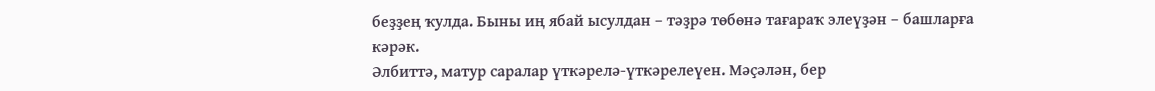беҙҙең ҡулда. Быны иң ябай ысулдан – тәҙрә төбөнә тағараҡ элеүҙән – башларға кәрәк.
Әлбиттә, матур саралар үткәрелә-үткәрелеүен. Мәҫәлән, бер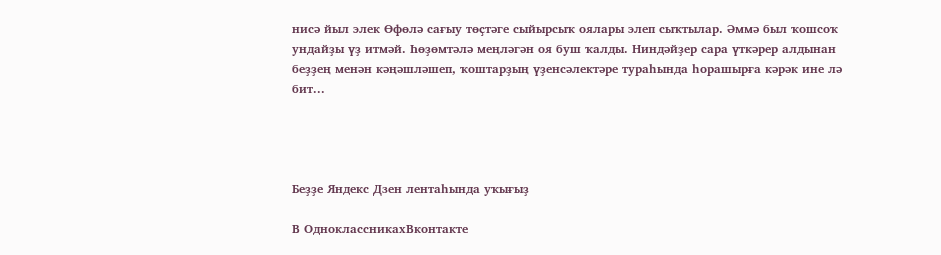нисә йыл элек Өфөлә сағыу төҫтәге сыйырсыҡ оялары элеп сыҡтылар. Әммә был ҡошсоҡ ундайҙы үҙ итмәй. Һөҙөмтәлә меңләгән оя буш ҡалды. Ниндәйҙер сара үткәрер алдынан беҙҙең менән кәңәшләшеп, ҡоштарҙың үҙенсәлектәре тураһында һорашырға кәрәк ине лә бит...




Беҙҙе Яндекс Дзен лентаһында уҡығыҙ

В ОдноклассникахВконтакте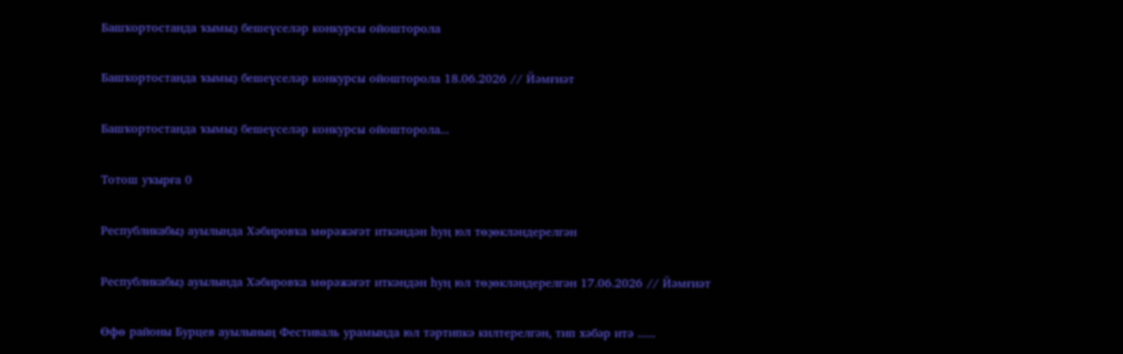Башҡортостанда ҡымыҙ бешеүселәр конкурсы ойошторола

Башҡортостанда ҡымыҙ бешеүселәр конкурсы ойошторола 18.06.2026 // Йәмғиәт

Башҡортостанда ҡымыҙ бешеүселәр конкурсы ойошторола...

Тотош уҡырға 0

Республикабыҙ ауылында Хәбировҡа мөрәжәғәт иткәндән һуң юл төҙөкләндерелгән

Республикабыҙ ауылында Хәбировҡа мөрәжәғәт иткәндән һуң юл төҙөкләндерелгән 17.06.2026 // Йәмғиәт

Өфө районы Бурцев ауылының Фестиваль урамында юл тәртипкә килтерелгән, тип хәбәр итә ......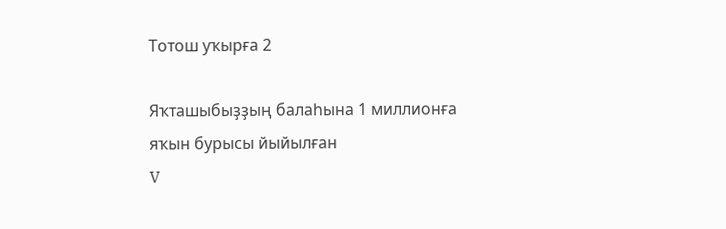Тотош уҡырға 2

Яҡташыбыҙҙың балаһына 1 миллионға яҡын бурысы йыйылған
V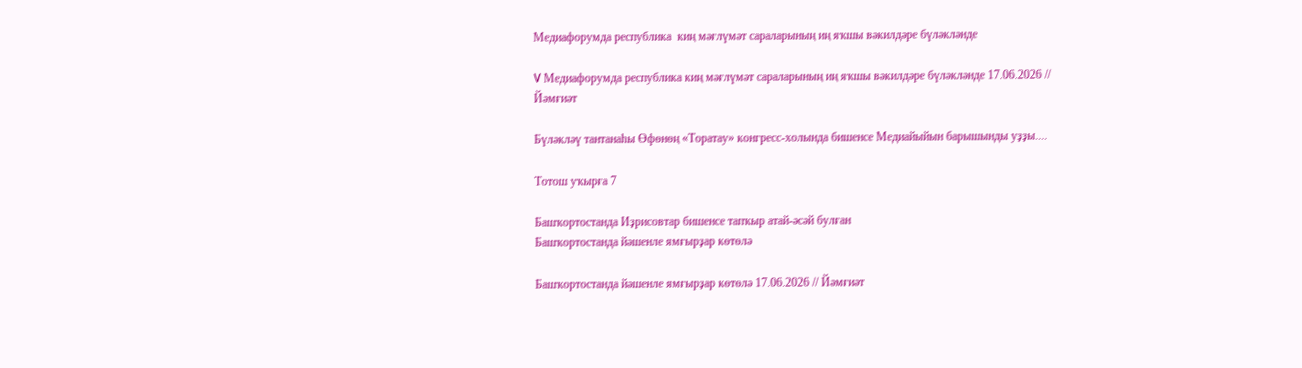Медиафорумда республика  киң мәғлүмәт сараларының иң яҡшы вәкилдәре бүләкләнде

V Медиафорумда республика киң мәғлүмәт сараларының иң яҡшы вәкилдәре бүләкләнде 17.06.2026 // Йәмғиәт

Бүләкләү тантанаһы Өфөнөң «Торатау» конгресс-холында бишенсе Медиайыйын барышынды уҙҙы....

Тотош уҡырға 7

Башҡортостанда Иҙрисовтар бишенсе тапҡыр атай-әсәй булған
Башҡортостанда йәшенле ямғырҙар көтөлә

Башҡортостанда йәшенле ямғырҙар көтөлә 17.06.2026 // Йәмғиәт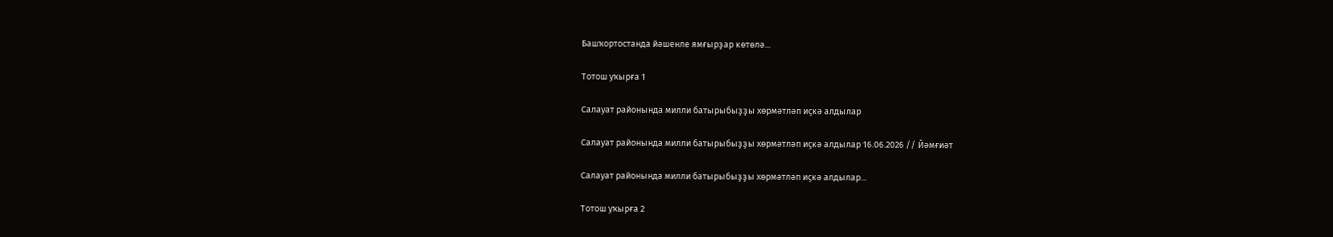Башҡортостанда йәшенле ямғырҙар көтөлә...

Тотош уҡырға 1

Салауат районында милли батырыбыҙҙы хөрмәтләп иҫкә алдылар

Салауат районында милли батырыбыҙҙы хөрмәтләп иҫкә алдылар 16.06.2026 // Йәмғиәт

Салауат районында милли батырыбыҙҙы хөрмәтләп иҫкә алдылар...

Тотош уҡырға 2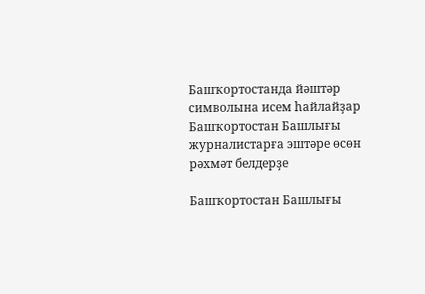Башҡортостанда йәштәр символына исем һайлайҙар
Башҡортостан Башлығы журналистарға эштәре өсөн рәхмәт белдерҙе

Башҡортостан Башлығы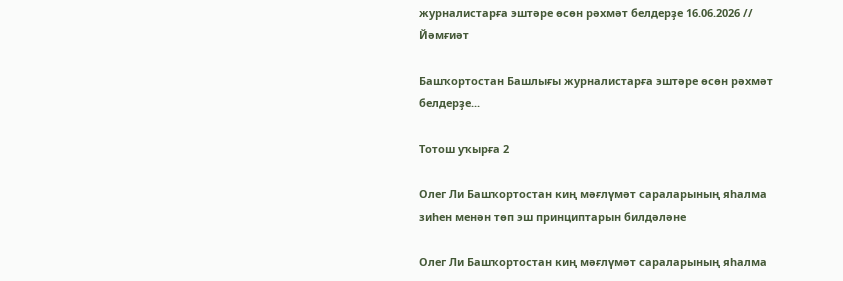журналистарға эштәре өсөн рәхмәт белдерҙе 16.06.2026 // Йәмғиәт

Башҡортостан Башлығы журналистарға эштәре өсөн рәхмәт белдерҙе...

Тотош уҡырға 2

Олег Ли Башҡортостан киң мәғлүмәт сараларының яһалма зиһен менән төп эш принциптарын билдәләне

Олег Ли Башҡортостан киң мәғлүмәт сараларының яһалма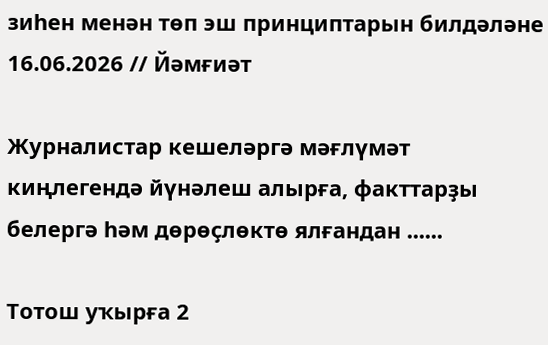зиһен менән төп эш принциптарын билдәләне 16.06.2026 // Йәмғиәт

Журналистар кешеләргә мәғлүмәт киңлегендә йүнәлеш алырға, факттарҙы белергә һәм дөрөҫлөктө ялғандан ......

Тотош уҡырға 2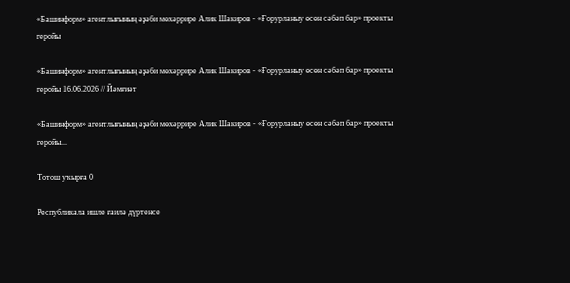«Башинформ» агентлығының әҙәби мөхәррире Алик Шакиров - «Ғорурланыу өсөн сәбәп бар» проекты геройы

«Башинформ» агентлығының әҙәби мөхәррире Алик Шакиров - «Ғорурланыу өсөн сәбәп бар» проекты геройы 16.06.2026 // Йәмғиәт

«Башинформ» агентлығының әҙәби мөхәррире Алик Шакиров - «Ғорурланыу өсөн сәбәп бар» проекты геройы...

Тотош уҡырға 0

Республикала ишле ғаилә дүртенсе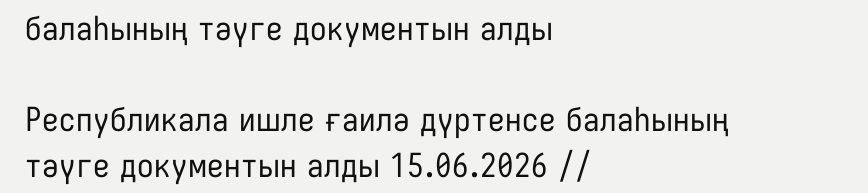балаһының тәүге документын алды

Республикала ишле ғаилә дүртенсе балаһының тәүге документын алды 15.06.2026 //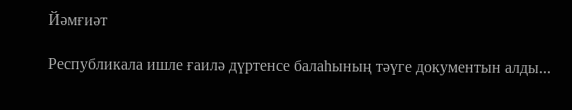Йәмғиәт

Республикала ишле ғаилә дүртенсе балаһының тәүге документын алды...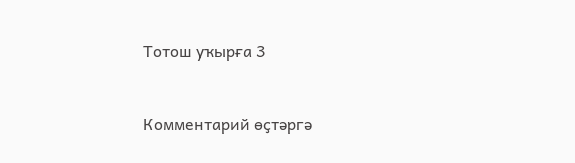Тотош уҡырға 3


Комментарий өҫтәргә